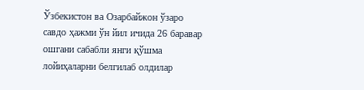Ўзбекистон ва Озарбайжон ўзаро савдо ҳажми ўн йил ичида 26 баравар ошгани сабабли янги қўшма лойиҳаларни белгилаб олдилар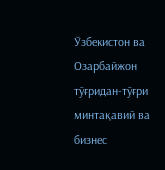Ўзбекистон ва Озарбайжон тўғридан-тўғри минтақавий ва бизнес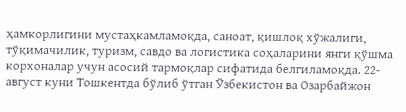ҳамкорлигини мустаҳкамламоқда, саноат, қишлоқ хўжалиги, тўқимачилик, туризм, савдо ва логистика соҳаларини янги қўшма корхоналар учун асосий тармоқлар сифатида белгиламоқда. 22-август куни Тошкентда бўлиб ўтган Ўзбекистон ва Озарбайжон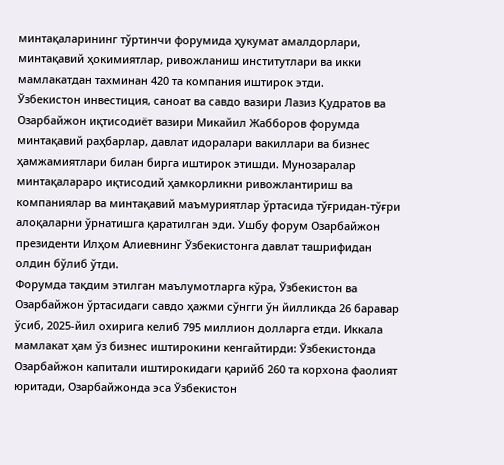минтақаларининг тўртинчи форумида ҳукумат амалдорлари, минтақавий ҳокимиятлар, ривожланиш институтлари ва икки мамлакатдан тахминан 420 та компания иштирок этди.
Ўзбекистон инвестиция, саноат ва савдо вазири Лазиз Қудратов ва Озарбайжон иқтисодиёт вазири Микайил Жабборов форумда минтақавий раҳбарлар, давлат идоралари вакиллари ва бизнес ҳамжамиятлари билан бирга иштирок этишди. Мунозаралар минтақалараро иқтисодий ҳамкорликни ривожлантириш ва компаниялар ва минтақавий маъмуриятлар ўртасида тўғридан-тўғри алоқаларни ўрнатишга қаратилган эди. Ушбу форум Озарбайжон президенти Илҳом Алиевнинг Ўзбекистонга давлат ташрифидан олдин бўлиб ўтди.
Форумда тақдим этилган маълумотларга кўра, Ўзбекистон ва Озарбайжон ўртасидаги савдо ҳажми сўнгги ўн йилликда 26 баравар ўсиб, 2025-йил охирига келиб 795 миллион долларга етди. Иккала мамлакат ҳам ўз бизнес иштирокини кенгайтирди: Ўзбекистонда Озарбайжон капитали иштирокидаги қарийб 260 та корхона фаолият юритади, Озарбайжонда эса Ўзбекистон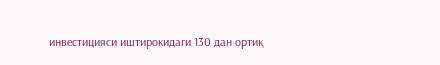инвестицияси иштирокидаги 130 дан ортиқ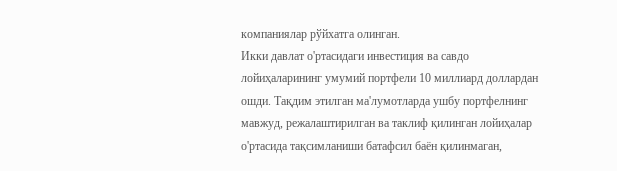компаниялар рўйхатга олинган.
Икки давлат о'ртасидаги инвестиция ва савдо лойиҳаларининг умумий портфели 10 миллиард доллардан ошди. Тақдим этилган ма'лумотларда ушбу портфелнинг мавжуд, режалаштирилган ва таклиф қилинган лойиҳалар о'ртасида тақсимланиши батафсил баён қилинмаган,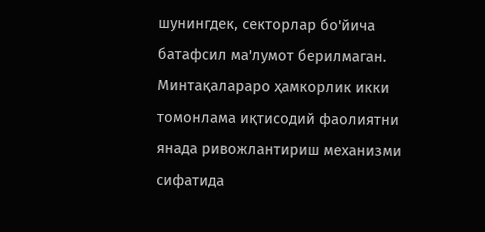шунингдек, секторлар бо'йича батафсил ма'лумот берилмаган. Минтақалараро ҳамкорлик икки томонлама иқтисодий фаолиятни янада ривожлантириш механизми сифатида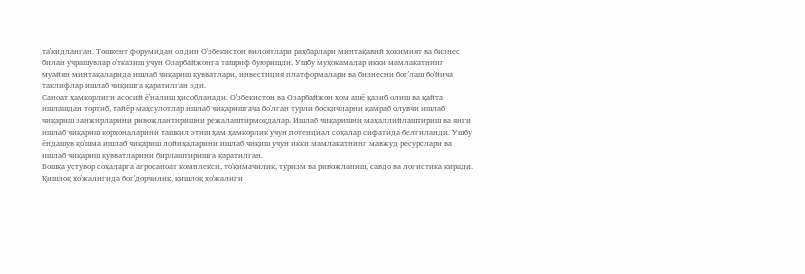та'кидланган. Тошкент форумидан олдин О'збекистон вилоятлари раҳбарлари минтақавий ҳокимият ва бизнес билан учрашувлар о'тказиш учун Озарбайжонга ташриф буюришди. Ушбу муҳокамалар икки мамлакатнинг муайян минтақаларида ишлаб чиқариш қувватлари, инвестиция платформалари ва бизнесни бог'лаш бо'йича таклифлар ишлаб чиқишга қаратилган эди.
Саноат ҳамкорлиги асосий ё'налиш ҳисобланади. О'збекистон ва Озарбайжон хом ашё қазиб олиш ва қайта ишлашдан тортиб, тайёр маҳсулотлар ишлаб чиқаришгача бо'лган турли босқичларни қамраб олувчи ишлаб чиқариш занжирларини ривожлантиришни режалаштирмоқдалар. Ишлаб чиқаришни маҳаллийлаштириш ва янги ишлаб чиқариш корхоналарини ташкил этиш ҳам ҳамкорлик учун потенциал соҳалар сифатида белгиланди. Ушбу ёндашув қо'шма ишлаб чиқариш лойиҳаларини ишлаб чиқиш учун икки мамлакатнинг мавжуд ресурслари ва ишлаб чиқариш қувватларини бирлаштиришга қаратилган.
Бошқа устувор соҳаларга агросаноат комплекси, то'қимачилик, туризм ва ривожланиш, савдо ва логистика киради. Қишлоқ хо'жалигида бог'дорчилик, қишлоқ хо'жалиги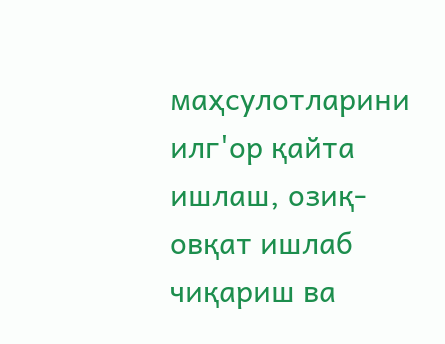маҳсулотларини илг'ор қайта ишлаш, озиқ-овқат ишлаб чиқариш ва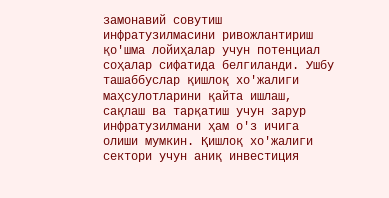замонавий совутиш инфратузилмасини ривожлантириш қо'шма лойиҳалар учун потенциал соҳалар сифатида белгиланди. Ушбу ташаббуслар қишлоқ хо'жалиги маҳсулотларини қайта ишлаш, сақлаш ва тарқатиш учун зарур инфратузилмани ҳам о'з ичига олиши мумкин. Қишлоқ хо'жалиги сектори учун аниқ инвестиция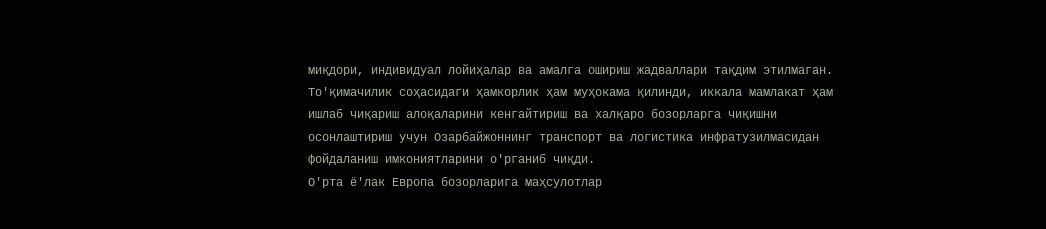миқдори, индивидуал лойиҳалар ва амалга ошириш жадваллари тақдим этилмаган. То'қимачилик соҳасидаги ҳамкорлик ҳам муҳокама қилинди, иккала мамлакат ҳам ишлаб чиқариш алоқаларини кенгайтириш ва халқаро бозорларга чиқишни осонлаштириш учун Озарбайжоннинг транспорт ва логистика инфратузилмасидан фойдаланиш имкониятларини о'рганиб чиқди.
О'рта ё'лак Европа бозорларига маҳсулотлар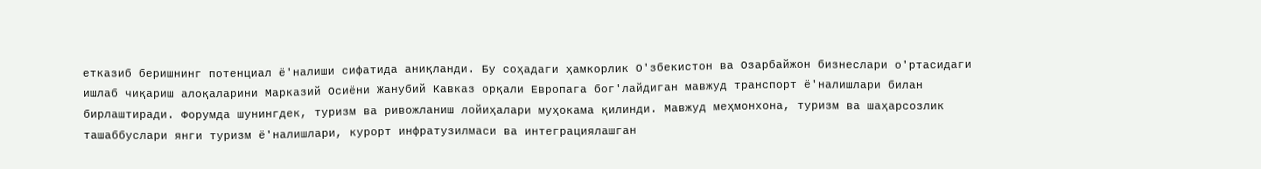етказиб беришнинг потенциал ё'налиши сифатида аниқланди. Бу соҳадаги ҳамкорлик О'збекистон ва Озарбайжон бизнеслари о'ртасидаги ишлаб чиқариш алоқаларини Марказий Осиёни Жанубий Кавказ орқали Европага бог'лайдиган мавжуд транспорт ё'налишлари билан бирлаштиради. Форумда шунингдек, туризм ва ривожланиш лойиҳалари муҳокама қилинди. Мавжуд меҳмонхона, туризм ва шаҳарсозлик ташаббуслари янги туризм ё'налишлари, курорт инфратузилмаси ва интеграциялашган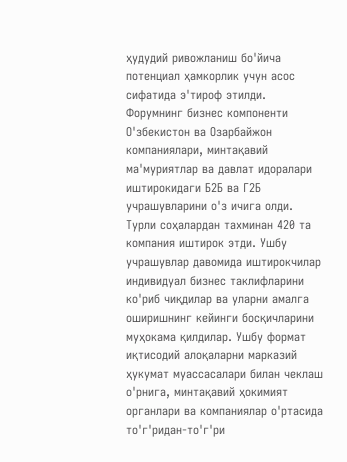ҳудудий ривожланиш бо'йича потенциал ҳамкорлик учун асос сифатида э'тироф этилди.
Форумнинг бизнес компоненти О'збекистон ва Озарбайжон компаниялари, минтақавий ма'муриятлар ва давлат идоралари иштирокидаги Б2Б ва Г2Б учрашувларини о'з ичига олди. Турли соҳалардан тахминан 420 та компания иштирок этди. Ушбу учрашувлар давомида иштирокчилар индивидуал бизнес таклифларини ко'риб чиқдилар ва уларни амалга оширишнинг кейинги босқичларини муҳокама қилдилар. Ушбу формат иқтисодий алоқаларни марказий ҳукумат муассасалари билан чеклаш о'рнига, минтақавий ҳокимият органлари ва компаниялар о'ртасида то'г'ридан-то'г'ри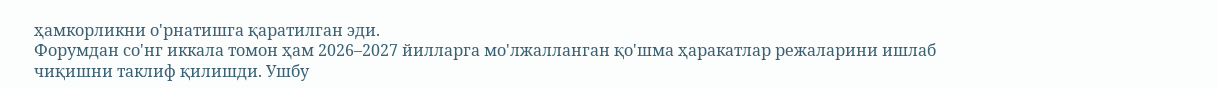ҳамкорликни о'рнатишга қаратилган эди.
Форумдан со'нг иккала томон ҳам 2026–2027 йилларга мо'лжалланган қо'шма ҳаракатлар режаларини ишлаб чиқишни таклиф қилишди. Ушбу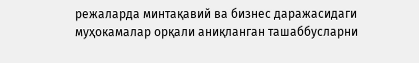режаларда минтақавий ва бизнес даражасидаги муҳокамалар орқали аниқланган ташаббусларни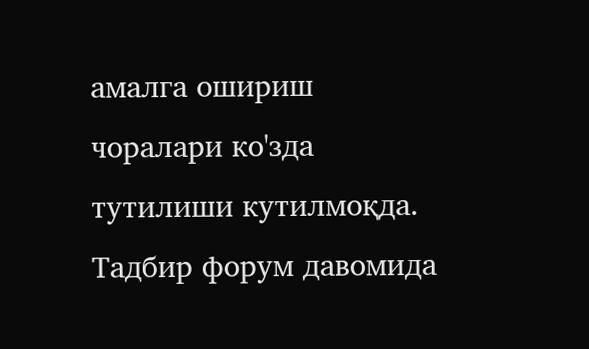амалга ошириш чоралари ко'зда тутилиши кутилмоқда. Тадбир форум давомида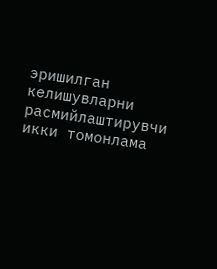эришилган келишувларни расмийлаштирувчи икки томонлама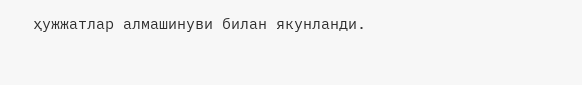ҳужжатлар алмашинуви билан якунланди.